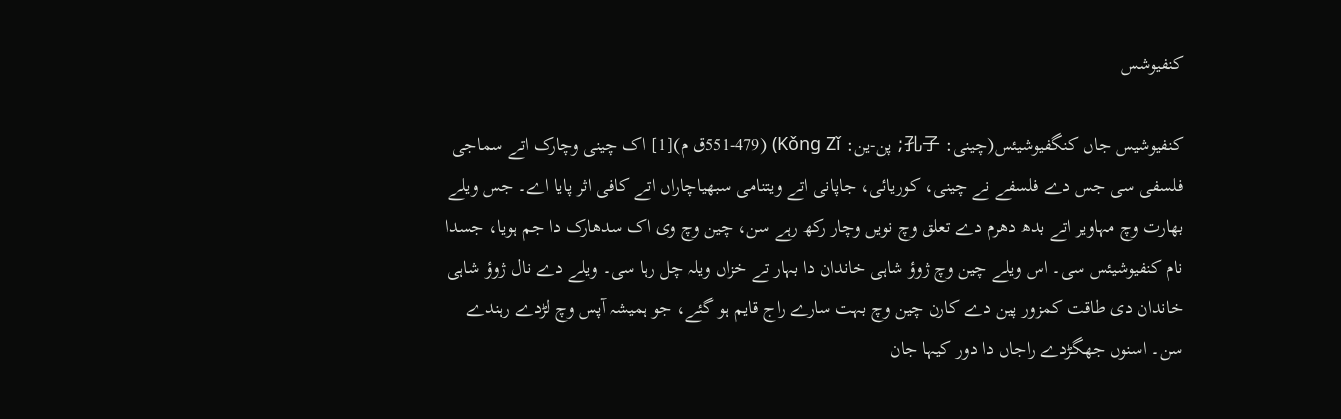کنفیوشس

کنفیوشیس جاں کنگفیوشیئس(چینی: 孔子; پن-ین: Kǒng Zǐ) (551-479ق م)[1] اک چینی وچارک اتے سماجی فلسفی سی جس دے فلسفے نے چینی، کوریائی، جاپانی اتے ویتنامی سبھیاچاراں اتے کافی اثر پایا اے۔ جس ویلے بھارت وچ مہاویر اتے بدھ دھرم دے تعلق وچ نویں وچار رکھ رہے سن، چین وچ وی اک سدھارک دا جم ہویا، جسدا نام کنفیوشیئس سی۔ اس ویلے چین وچ ژوؤ شاہی خاندان دا بہار تے خزاں ویلہ چل رہا سی۔ ویلے دے نال ژوؤ شاہی خاندان دی طاقت کمزور پین دے کارن چین وچ بہت سارے راج قایم ہو گئے، جو ہمیشہ آپس وچ لڑدے رہندے سن۔ اسنوں جھگڑدے راجاں دا دور کیہا جان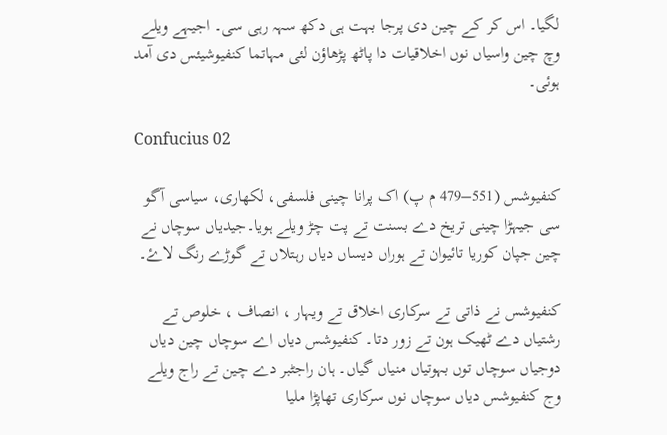لگیا۔ اس کر کے چین دی پرجا بہت ہی دکھ سہہ رہی سی۔ اجیہے ویلے وچ چین واسیاں نوں اخلاقیات دا پاٹھ پڑھاؤن لئی مہاتما کنفیوشیئس دی آمد ہوئی۔

Confucius 02

کنفیوشس (551–479 م پ) اک پرانا چینی فلسفی، لکھاری، سیاسی آگو سی جیہڑا چینی تریخ دے بسنت تے پت چڑ ویلے ہویا۔جیدیاں سوچاں نے چین جپان کوریا تائیوان تے ہوراں دیساں دیاں رہتلاں تے گوڑے رنگ لاۓ۔

کنفیوشس نے ذاتی تے سرکاری اخلاق تے ویہار ، انصاف ، خلوص تے رشتیاں دے ٹھیک ہون تے زور دتا۔ کنفیوشس دیاں اے سوچاں چین دیاں دوجیاں سوچاں توں بہوتیاں منیاں گیاں۔ ہان راجٹبر دے چین تے راج ویلے وج کنفیوشس دیاں سوچاں نوں سرکاری تھاپڑا ملیا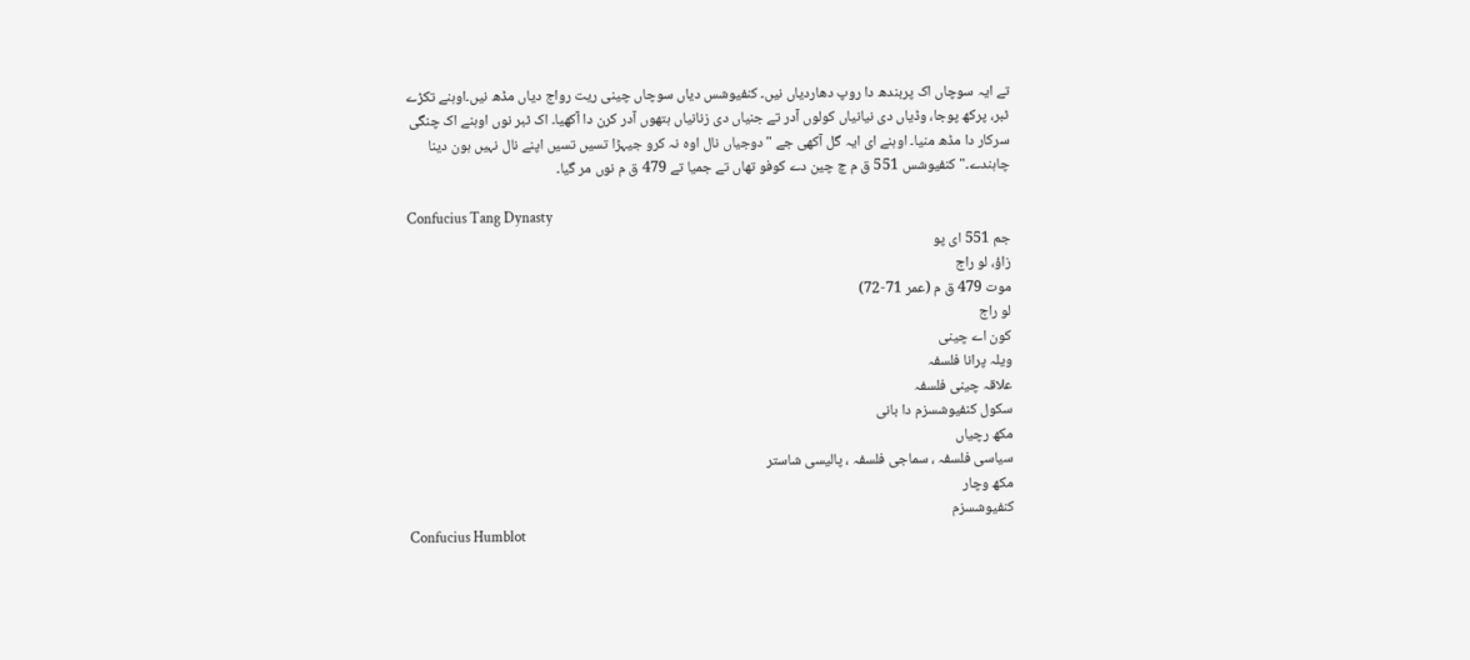تے ایہ سوچاں اک پربندھ دا روپ دھاردیاں نیں۔ کنفیوشس دیاں سوچاں چینی ریت رواج دیاں مڈھ نیں۔اوہنے تکڑے ٹبر، پرکھ پوجا، وڈیاں دی نیانیاں کولوں آدر تے جنیاں دی زنانیاں ہتھوں آدر کرن دا آکھیا۔ اک ٹبر نوں اوہنے اک چنگی سرکار دا مڈھ منیا۔ اوہنے ای ایہ گل آکھی جے "دوجیاں نال اوہ نہ کرو جیہڑا تسیں تسیں اپنے نال نہیں ہون دینا چاہندے۔" کنفیوشس 551 ق م چ چین دے کوفو تھاں تے جمیا تے 479 ق م نوں مر گیا۔

Confucius Tang Dynasty
جم 551 ای پو
زاؤ، لو راج
موت 479 ق م (عمر 71-72)
لو راج
کون اے چینی
ویلہ پرانا فلسفہ
علاقہ چینی فلسفہ
سکول کنفیوشسزم دا بانی
مکھ رچیاں
سیاسی فلسفہ ، سماجی فلسفہ ، پالیسی شاستر
مکھ وچار
کنفیوشسزم
Confucius Humblot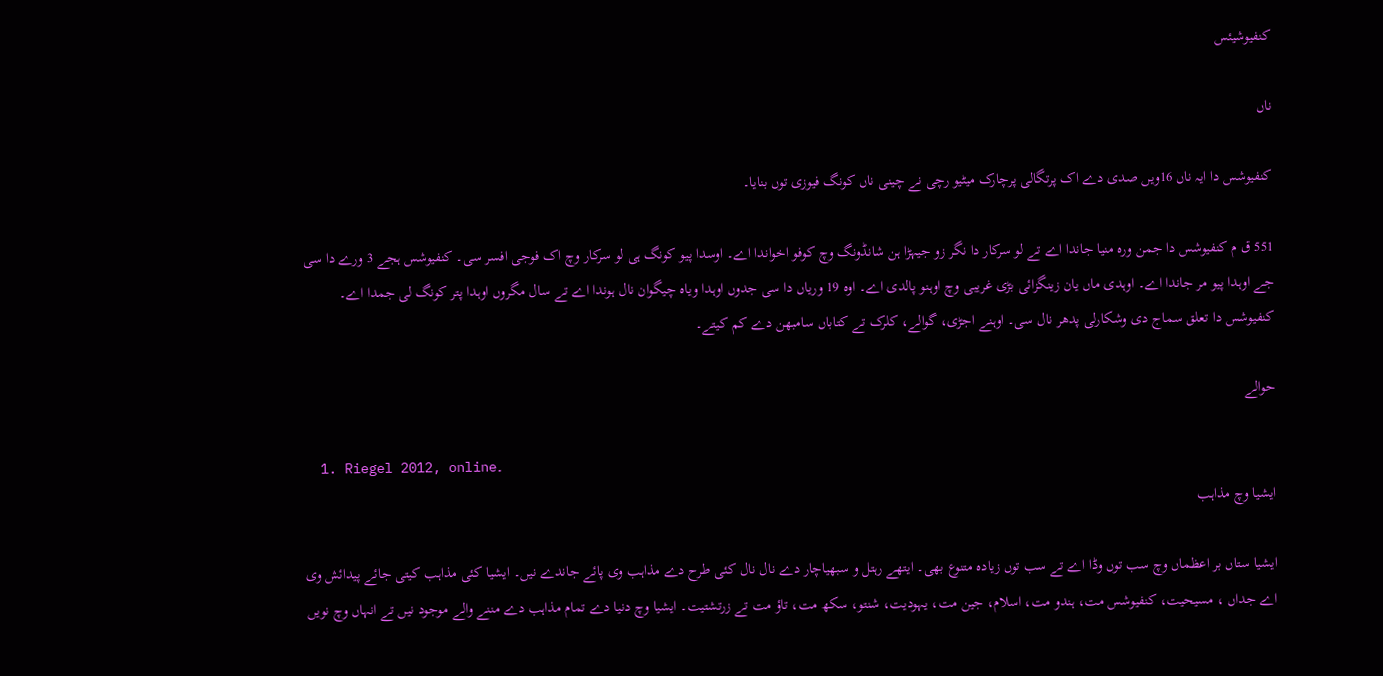کنفیوشیئس

ناں

کنفیوشس دا ایہ ناں 16ویں صدی دے اک پرتگالی پرچارک میٹیو رچی نے چینی ناں کونگ فیوزی توں بنایا۔

551 ق م کنفیوشس دا جمن ورہ منیا جاندا اے تے لو سرکار دا نگر زو جیہڑا ہن شانڈونگ وچ کوفو اخواندا اے۔ اوسدا پیو کونگ ہی لو سرکار وچ اک فوجی افسر سی۔ کنفیوشس ہجے 3 ورے دا سی جے اوہدا پیو مر جاندا اے۔ اوہدی ماں یان زینگزائی بڑی غریبی وچ اوہنو پالدی اے۔ اوہ 19 وریاں دا سی جدوں اوہدا ویاہ چیگوان نال ہوندا اے تے سال مگروں اوہدا پتر کونگ لی جمدا اے۔ کنفیوشس دا تعلق سماج دی وشکارلی پدھر نال سی۔ اوہنے اجڑی، گوالے، کلرک تے کتاباں سامبھن دے کم کیتے۔

حوالے

  1. Riegel 2012, online۔
ایشیا وچ مذاہب

ایشیا ستاں بر اعظماں وچ سب توں وڈا اے تے سب توں زیادہ متنوع بھی۔ ایتھے رہتل و سبھیاچار دے نال نال کئی طرح دے مذاہب وی پائے جاندے نيں۔ ایشیا کئی مذاہب کيتی جائے پیدائش وی اے جداں ، مسیحیت، کنفیوشس مت، ہندو مت، اسلام، جین مت، یہودیت، شنتو، سکھ مت، تاؤ مت تے زرتشتیت۔ ایشیا وچ دنیا دے تمام مذاہب دے مننے والے موجود نيں تے انہاں وچ نويں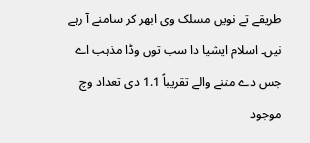طریقے تے نويں مسلک وی ابھر کر سامنے آ رہے نيں۔ اسلام ایشیا دا سب توں وڈا مذہب اے جس دے مننے والے تقریباً 1.1 دی تعداد وچ موجود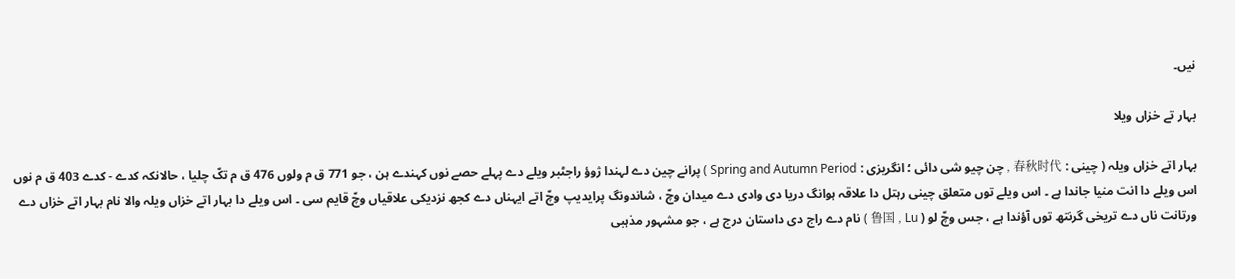نيں۔

بہار تے خزاں ویلا

بہار اتے خزاں ویلہ ( چینی : 春秋时代 , چن چیو شی دائی ؛ انگریزی : Spring and Autumn Period ) پرانے چین دے لہندا ژوؤ راجٹبر ویلے دے پہلے حصے نوں کہندے ہن ، جو 771 ق م ولوں 476 ق م تکّ چلیا ، حالانکہ کدے - کدے 403 ق م نوں اس ویلے دا انت منیا جاندا ہے ۔ اس ویلے توں متعلق چینی رہتل دا علاقہ ہوانگ دریا دی وادی دے میدان وچّ ، شاندونگ پرایدیپ وچّ اتے ایہناں دے کجھ نزدیکی علاقیاں وچّ قایم سی ۔ اس ویلے دا بہار اتے خزاں ویلہ والا نام بہار اتے خزاں دے ورتانت ناں دے تریخی گرنتھ توں آؤندا ہے ، جس وچّ لو ( 鲁国 , Lu ) نام دے راج دی داستان درج ہے ، جو مشہور مذہبی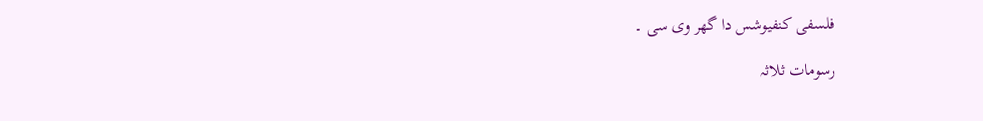فلسفی کنفیوشس دا گھر وی سی ۔

رسومات ثلاثہ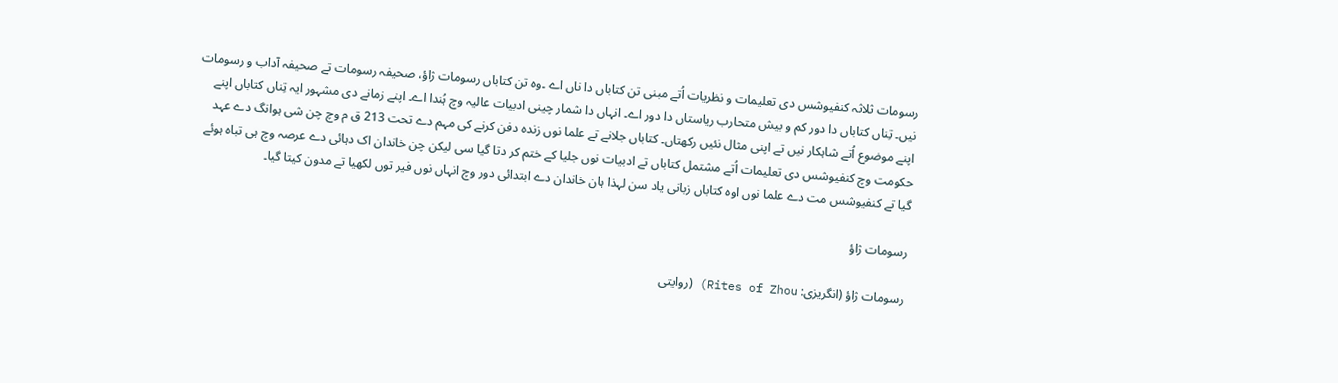رسومات ثلاثہ کنفیوشس دی تعلیمات و نظریات اُتے مبنی تن کتاباں دا ناں اے ۔وہ تن کتاباں رسومات ژاؤ، صحیفہ رسومات تے صحیفہ آداب و رسومات نيں۔ تِناں کتاباں دا دور کم و بیش متحارب ریاستاں دا دور اے۔ انہاں دا شمار چینی ادبیات عالیہ وچ ہُندا اے۔ اپنے زمانے دی مشہور ایہ تِناں کتاباں اپنے اپنے موضوع اُتے شاہکار نيں تے اپنی مثال نئيں رکھتاں۔ کتاباں جلانے تے علما نوں زندہ دفن کرنے کی مہم دے تحت 213 ق م وچ چن شی ہوانگ دے عہد حکومت وچ کنفیوشس دی تعلیمات اُتے مشتمل کتاباں تے ادبیات نوں جلیا کے ختم کر دتا گیا سی لیکن چن خاندان اک دہائی دے عرصہ وچ ہی تباہ ہوئے گیا تے کنفیوشس مت دے علما نوں اوہ کتاباں زبانی یاد سن لہذا ہان خاندان دے ابتدائی دور وچ انہاں نوں فیر توں لکھیا تے مدون کیتا گیا۔

رسومات ژاؤ

رسومات ژاؤ (انگریزی: Rites of Zhou) (روايتی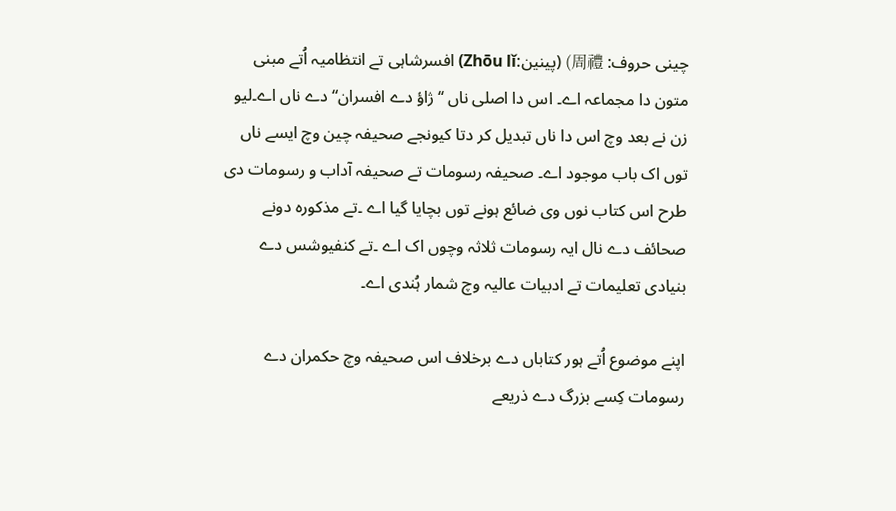چینی حروف: 周禮) (پینین:Zhōu lǐ) افسرشاہی تے انتظامیہ اُتے مبنی متون دا مجماعہ اے۔ اس دا اصلی ناں ‘‘ژاؤ دے افسران“ دے ناں اے۔لیو زن نے بعد وچ اس دا ناں تبدیل کر دتا کیونجے صحیفہ چین وچ ايسے ناں توں اک باب موجود اے۔ صحیفہ رسومات تے صحیفہ آداب و رسومات دی طرح اس کتاب نوں وی ضائع ہونے توں بچایا گیا اے ۔تے مذکورہ دونے صحائف دے نال ایہ رسومات ثلاثہ وچوں اک اے ۔تے کنفیوشس دے بنیادی تعلیمات تے ادبیات عالیہ وچ شمار ہُندی اے۔

اپنے موضوع اُتے ہور کتاباں دے برخلاف اس صحیفہ وچ حکمران دے رسومات کِسے بزرگ دے ذریعے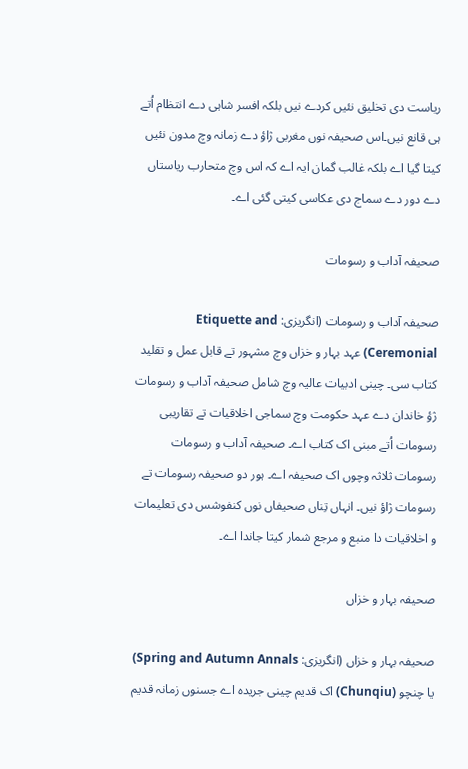ریاست دی تخلیق نئيں کردے نيں بلکہ افسر شاہی دے انتظام اُتے ہی قانع نيں۔اس صحیفہ نوں مغربی ژاؤ دے زمانہ وچ مدون نئيں کیتا گیا اے بلکہ غالب گمان ایہ اے کہ اس وچ متحارب ریاستاں دے دور دے سماج دی عکاسی کيتی گئی اے۔

صحیفہ آداب و رسومات

صحیفہ آداب و رسومات (انگریزی: Etiquette and Ceremonial) عہد بہار و خزاں وچ مشہور تے قابل عمل و تقلید کتاب سی۔ چینی ادبیات عالیہ وچ شامل صحیفہ آداب و رسومات ژؤ خاندان دے عہد حکومت وچ سماجی اخلاقیات تے تقاریبی رسومات اُتے مبنی اک کتاب اے۔ صحیفہ آداب و رسومات رسومات ثلاثہ وچوں اک صحیفہ اے۔ ہور دو صحیفہ رسومات تے رسومات ژاؤ نيں۔ انہاں تِناں صحیفاں نوں کنفوشس دی تعلیمات و اخلاقیات دا منبع و مرجع شمار کیتا جاندا اے۔

صحیفہ بہار و خزاں

صحیفہ بہار و خزاں (انگریزی: Spring and Autumn Annals) یا چنچو (Chunqiu) اک قدیم چینی جریدہ اے جسنوں زمانہ قدیم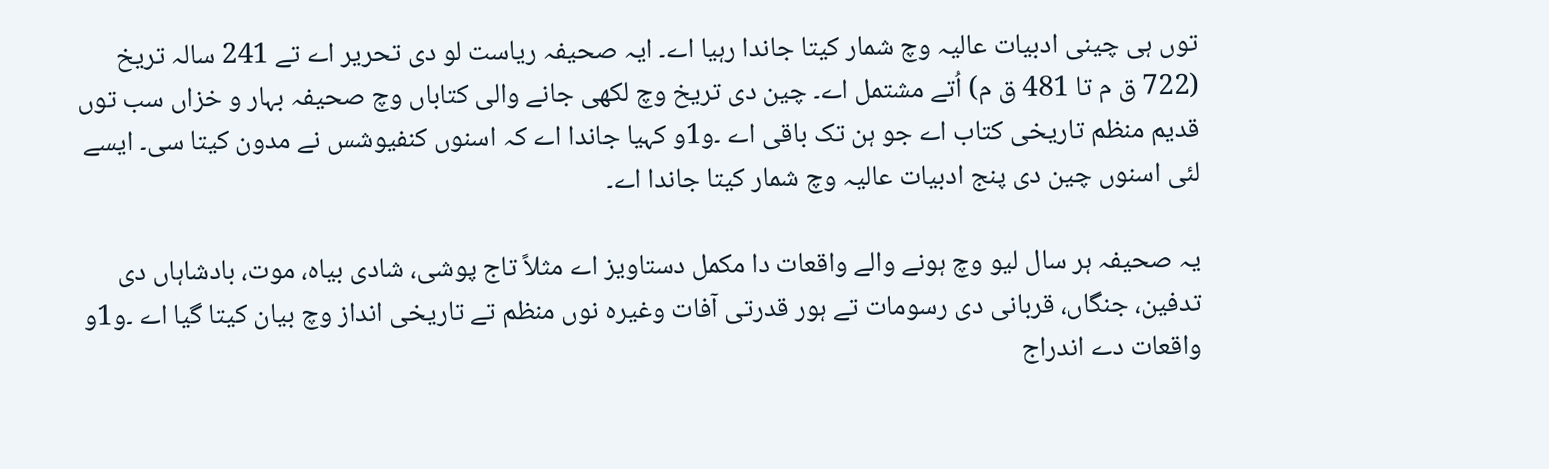توں ہی چینی ادبیات عالیہ وچ شمار کیتا جاندا رہیا اے۔ ایہ صحیفہ ریاست لو دی تحریر اے تے 241 سالہ تریخ (722 ق م تا 481 ق م) اُتے مشتمل اے۔ چین دی تریخ وچ لکھی جانے والی کتاباں وچ صحیفہ بہار و خزاں سب توں قدیم منظم تاریخی کتاب اے جو ہن تک باقی اے ۔و1و کہیا جاندا اے کہ اسنوں کنفیوشس نے مدون کیتا سی۔ ايسے لئی اسنوں چین دی پنج ادبیات عالیہ وچ شمار کیتا جاندا اے۔

یہ صحیفہ ہر سال لیو وچ ہونے والے واقعات دا مکمل دستاویز اے مثلاً تاج پوشی، شادی بیاہ، موت، بادشاہاں دی تدفین، جنگاں، قربانی دی رسومات تے ہور قدرتی آفات وغیرہ نوں منظم تے تاریخی انداز وچ بیان کیتا گیا اے ۔و1و واقعات دے اندراج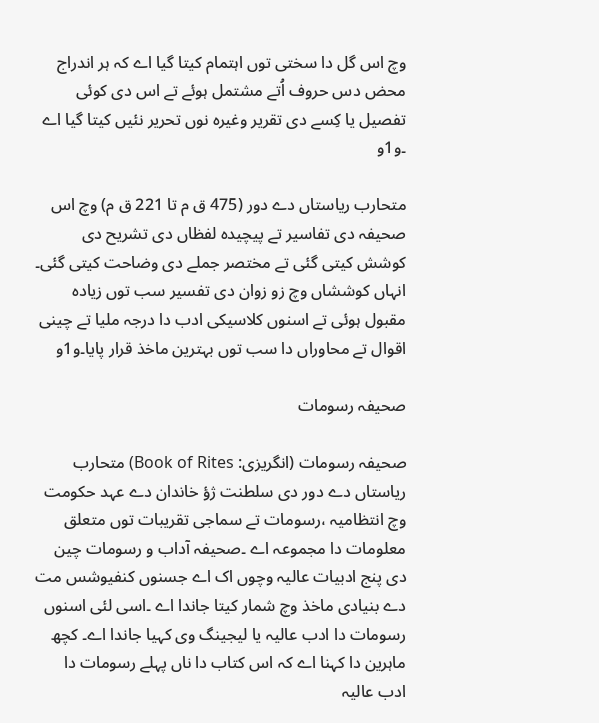وچ اس گل دا سختی توں اہتمام کیتا گیا اے کہ ہر اندراج محض دس حروف اُتے مشتمل ہوئے تے اس دی کوئی تفصیل یا کِسے دی تقریر وغیرہ نوں تحریر نئيں کیتا گیا اے ۔و1و

متحارب ریاستاں دے دور (475 ق م تا 221 ق م) وچ اس صحیفہ دی تفاسیر تے پیچیدہ لفظاں دی تشریح دی کوشش کيتی گئی تے مختصر جملے دی وضاحت کيتی گئی۔ انہاں کوششاں وچ زو زوان دی تفسیر سب توں زیادہ مقبول ہوئی تے اسنوں کلاسیکی ادب دا درجہ ملیا تے چینی اقوال تے محاوراں دا سب توں بہترین ماخذ قرار پایا۔و1و

صحیفہ رسومات

صحیفہ رسومات (انگریزی: Book of Rites) متحارب ریاستاں دے دور دی سلطنت ژؤ خاندان دے عہد حکومت وچ انتظامیہ ،رسومات تے سماجی تقریبات توں متعلق معلومات دا مجموعہ اے ۔صحیفہ آداب و رسومات چین دی پنج ادبیات عالیہ وچوں اک اے جسنوں کنفیوشس مت دے بنیادی ماخذ وچ شمار کیتا جاندا اے ۔اسی لئی اسنوں رسومات دا ادب عالیہ یا لیجینگ وی کہیا جاندا اے۔ کچھ ماہرین دا کہنا اے کہ اس کتاب دا ناں پہلے رسومات دا ادب عالیہ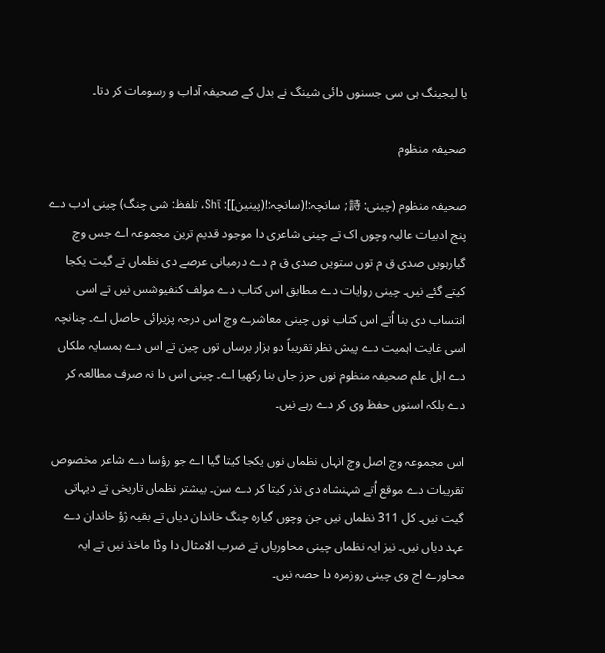یا لیجینگ ہی سی جسنوں دائی شینگ نے بدل کے صحیفہ آداب و رسومات کر دتا۔

صحیفہ منظوم

صحیفہ منظوم (چینی: 詩; سانچہ:!(سانچہ:!(پینین]]: Shī، تلفظ: شی چنگ) چینی ادب دے پنج ادبیات عالیہ وچوں اک تے چینی شاعری دا موجود قدیم ترین مجموعہ اے جس وچ گیارہویں صدی ق م توں ستویں صدی ق م دے درمیانی عرصے دی نظماں تے گیت یکجا کیتے گئے نیں۔ چینی روایات دے مطابق اس کتاب دے مولف کنفیوشس نیں تے اسی انتساب دی بنا اُتے اس کتاب نوں چینی معاشرے وچ اس درجہ پزیرائی حاصل اے۔ چنانچہ اسی غایت اہمیت دے پیش نظر تقریباً دو ہزار برساں توں چین تے اس دے ہمسایہ ملکاں دے اہل علم صحیفہ منظوم نوں حرز جاں بنا رکھیا اے۔ چینی اس دا نہ صرف مطالعہ کر دے بلکہ اسنوں حفظ وی کر دے رہے نیں۔

اس مجموعہ وچ اصل وچ انہاں نظماں نوں یکجا کیتا گیا اے جو رؤسا دے شاعر مخصوص تقریبات دے موقع اُتے شہنشاہ دی نذر کیتا کر دے سن۔ بیشتر نظماں تاریخی تے دیہاتی گیت نیں۔ کل 311 نظماں نیں جن وچوں گیارہ چنگ خاندان دیاں تے بقیہ ژؤ خاندان دے عہد دیاں نیں۔ نیز ایہ نظماں چینی محاوریاں تے ضرب الامثال دا وڈا ماخذ نیں تے ایہ محاورے اج وی چینی روزمرہ دا حصہ نیں۔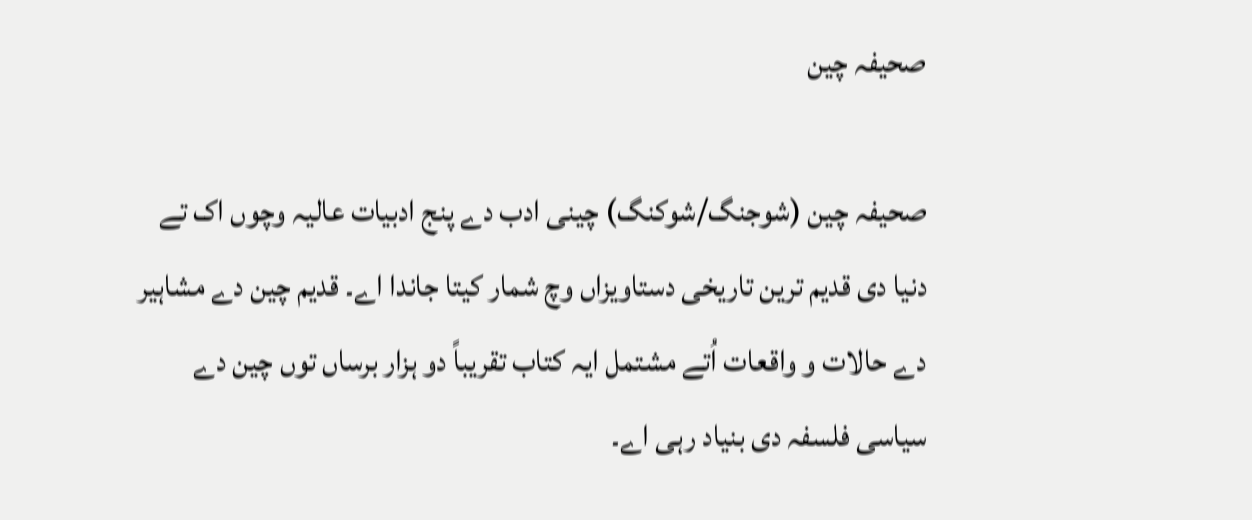صحیفہ چین

صحیفہ چین (شوجنگ/شوکنگ) چینی ادب دے پنج ادبیات عالیہ وچوں اک تے دنیا دی قدیم ترین تاریخی دستاویزاں وچ شمار کیتا جاندا اے۔ قدیم چین دے مشاہیر دے حالات و واقعات اُتے مشتمل ایہ کتاب تقریباً دو ہزار برساں توں چین دے سیاسی فلسفہ دی بنیاد رہی اے۔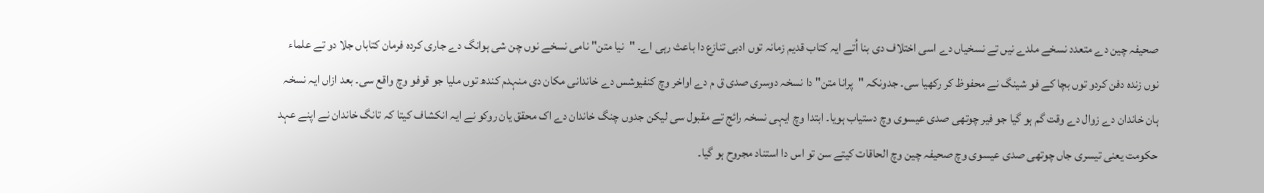صحیفہ چین دے متعدد نسخے ملدے نیں تے نسخیاں دے اسی اختلاف دی بنا اُتے ایہ کتاب قدیم زمانہ توں ادبی تنازع دا باعث رہی اے۔ "نیا متن" نامی نسخے نوں چن شی ہوانگ دے جاری کردہ فرمان کتاباں جلا دو تے علماء نوں زندہ دفن کردو توں بچا کے فو شینگ نے محفوظ کر رکھیا سی۔ جدونکہ "پرانا متن" دا نسخہ دوسری صدی ق م دے اواخر وچ کنفیوشس دے خاندانی مکان دی منہدم کندھ توں ملیا جو قوفو وچ واقع سی۔ بعد ازاں ایہ نسخہ ہان خاندان دے زوال دے وقت گم ہو گیا جو فیر چوتھی صدی عیسوی وچ دستیاب ہویا۔ ابتدا وچ ایہی نسخہ رائج تے مقبول سی لیکن جدوں چنگ خاندان دے اک محقق یان روکو نے ایہ انکشاف کیتا کہ تانگ خاندان نے اپنے عہد حکومت یعنی تیسری جاں چوتھی صدی عیسوی وچ صحیفہ چین وچ الحاقات کیتے سن تو اس دا استناد مجروح ہو گیا۔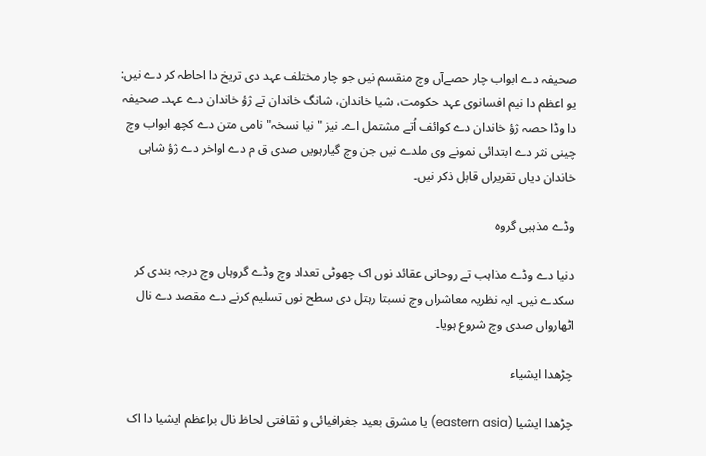صحیفہ دے ابواب چار حصےآں وچ منقسم نیں جو چار مختلف عہد دی تریخ دا احاطہ کر دے نیں: یو اعظم دا نیم افسانوی عہد حکومت، شیا خاندان، شانگ خاندان تے ژؤ خاندان دے عہد۔ صحیفہ دا وڈا حصہ ژؤ خاندان دے کوائف اُتے مشتمل اے۔ نیز "نیا نسخہ" نامی متن دے کچھ ابواب وچ چینی نثر دے ابتدائی نمونے وی ملدے نیں جن وچ گیارہویں صدی ق م دے اواخر دے ژؤ شاہی خاندان دیاں تقریراں قابل ذکر نیں۔

وڈے مذہبی گروہ

دنیا دے وڈے مذاہب تے روحانی عقائد نوں اک چھوٹی تعداد وچ وڈے گروہاں وچ درجہ بندی کر سکدے نيں۔ ایہ نظریہ معاشراں وچ نسبتا رہتل دی سطح نوں تسلیم کرنے دے مقصد دے نال اٹھارواں صدی وچ شروع ہويا۔

چڑھدا ایشیاء

چڑھدا ایشیا (eastern asia) یا مشرق بعید جغرافیائی و ثقافتی لحاظ نال براعظم ایشیا دا اک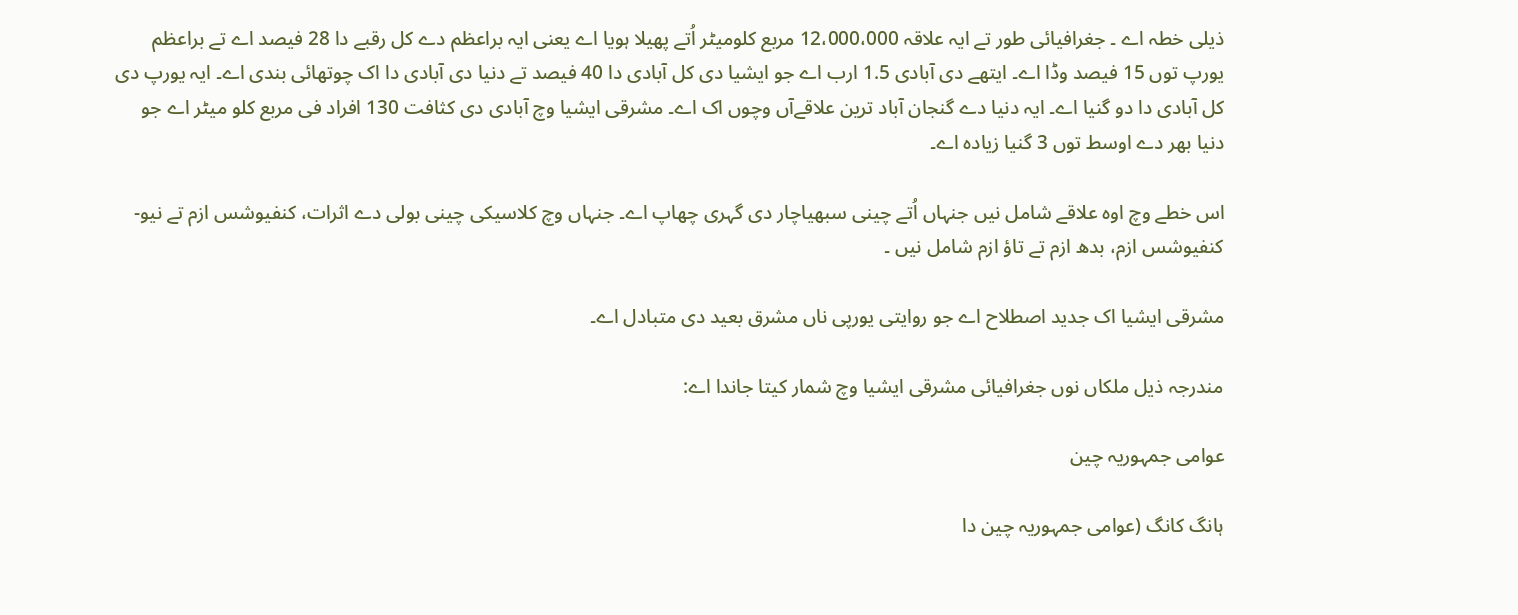ذیلی خطہ اے ۔ جغرافیائی طور تے ایہ علاقہ 12،000،000 مربع کلومیٹر اُتے پھیلا ہويا اے یعنی ایہ براعظم دے کل رقبے دا 28 فیصد اے تے براعظم یورپ توں 15 فیصد وڈا اے۔ ایتھے دی آبادی 1.5 ارب اے جو ایشیا دی کل آبادی دا 40 فیصد تے دنیا دی آبادی دا اک چوتھائی بندی اے۔ ایہ یورپ دی کل آبادی دا دو گنیا اے۔ ایہ دنیا دے گنجان آباد ترین علاقےآں وچوں اک اے۔ مشرقی ایشیا وچ آبادی دی کثافت 130 افراد فی مربع کلو میٹر اے جو دنیا بھر دے اوسط توں 3 گنیا زیادہ اے۔

اس خطے وچ اوہ علاقے شامل نيں جنہاں اُتے چینی سبھیاچار دی گہری چھاپ اے۔ جنہاں وچ کلاسیکی چینی بولی دے اثرات، کنفیوشس ازم تے نیو-کنفیوشس ازم، بدھ ازم تے تاؤ ازم شامل نيں ۔

مشرقی ایشیا اک جدید اصطلاح اے جو روايتی یورپی ناں مشرق بعید دی متبادل اے۔

مندرجہ ذیل ملکاں نوں جغرافیائی مشرقی ایشیا وچ شمار کیتا جاندا اے:

عوامی جمہوریہ چین

ہانگ کانگ (عوامی جمہوریہ چین دا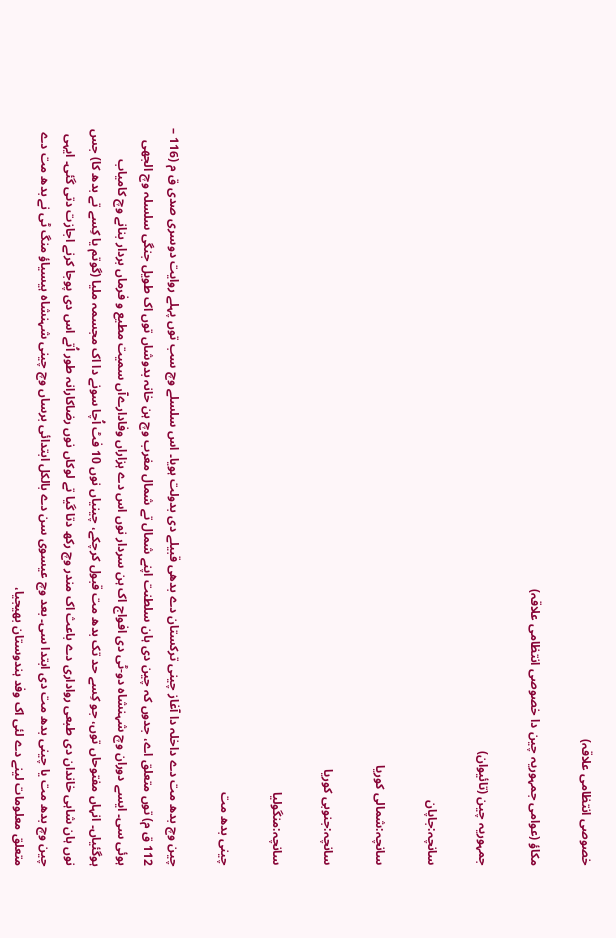خصوصی انتظامی علاقہ)

مکاؤ (عوامی جمہوریہ چین دا خصوصی انتظامی علاقہ)

جمہوریہ چین (تائیوان)

سانچہ:جاپان

سانچہ:شمالی کوریا

سانچہ:جنوبی کوریا

سانچہ:منگولیا

چینی بدھ مت

چین وچ بدھ مت دے داخلہ دا آغاز چینی ترکستان دے بدھی قبیلے دی بدولت ہويا۔ اس سلسلے وچ سب توں پہلے روایت دوسری صدی ق م (116 – 112 ق م) توں متعلق اے، جدوں کہ چین دی ہان سلطنت اپنے شمال تے شمال مغرب وچ ہن خانہ بدوشاں توں اک طویل جنگی سلسلہ وچ الجھی ہوئی سی۔ ايسے دوران وچ شہنشاہ دو-ٹی دی افواج اک ہن سردار نوں اس دے ہزاراں وفادارےآں سمیت مطیع و فرماں بردار بنانے وچ کامیاب ہوگئياں۔ انہاں مفتوحاں توں، جو کِسے حد تک بدھ مت قبول کرچکے، چینیاں نوں 10 فٹ اُچا سونے دا اک مجسمہ ملیا (گوتم یا کِسے تے بدھ کا) جس نوں ہان شاہی خاندان دی طبعی رواداری دے باعث اک مندر وچ رکھ دتا گیا تے لوکاں نوں رضاکارانہ طور اُتے اس دی پوجا کرنے اجازت دتی گئی۔ ایہی چین وچ بدھ مت یا چینی بدھ مت دی ابتدا سی۔ بعد وچ عیسوی سن دے بالکل ابتدائی برساں وچ چینی شہنشاہ ہیسیاؤ منگ ٹی نے بدھ مت دے متعلق معلومات لینے دے لئی اک وفد ہندوستان بھیجیا،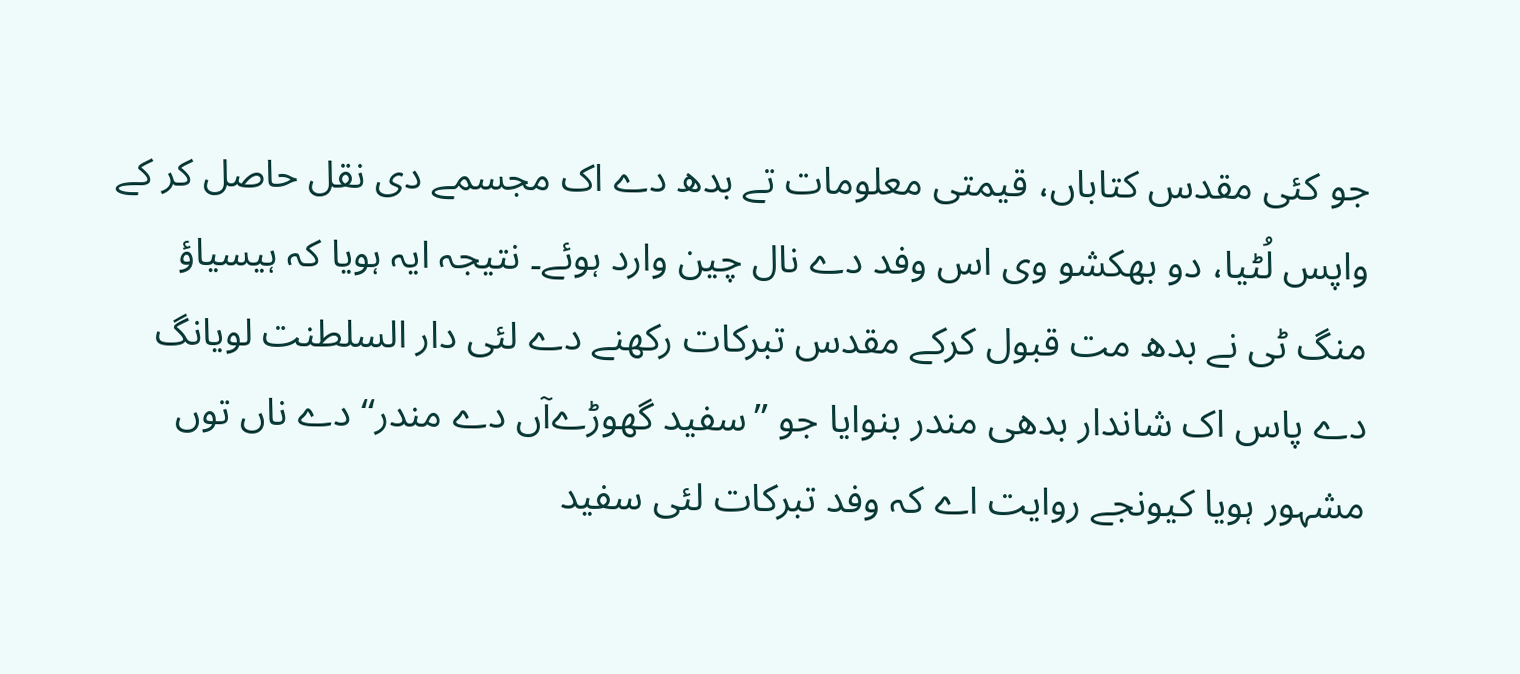جو کئی مقدس کتاباں، قیمتی معلومات تے بدھ دے اک مجسمے دی نقل حاصل کر کے واپس لُٹیا، دو بھکشو وی اس وفد دے نال چین وارد ہوئے۔ نتیجہ ایہ ہويا کہ ہیسیاؤ منگ ٹی نے بدھ مت قبول کرکے مقدس تبرکات رکھنے دے لئی دار السلطنت لویانگ دے پاس اک شاندار بدھی مندر بنوایا جو ”سفید گھوڑےآں دے مندر“ دے ناں توں مشہور ہويا کیونجے روایت اے کہ وفد تبرکات لئی سفید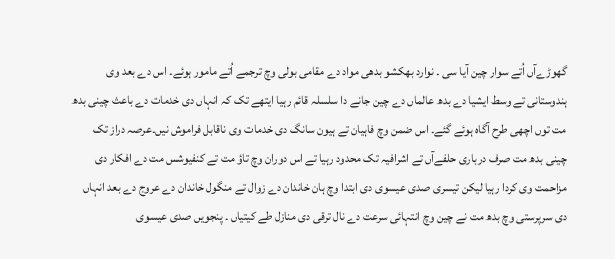گھوڑےآں اُتے سوار چین آیا سی ۔ نوارد بھکشو بدھی مواد دے مقامی بولی وچ ترجمے اُتے مامور ہوئے۔ اس دے بعد وی ہندوستانی تے وسط ایشیا دے بدھ عالماں دے چین جانے دا سلسلہ قائم رہیا ایتھے تک کہ انہاں دی خدمات دے باعث چینی بدھ مت توں اچھی طرح آگاہ ہوئے گئے۔ اس ضمن وچ فاہیان تے ہیون سانگ دی خدمات وی ناقابل فراموش نيں۔عرصہ دراز تک چینی بدھ مت صرف درباری حلفےآں تے اشرافیہ تک محدود رہیا تے اس دوران وچ تاؤ مت تے کنفیوشس مت دے افکار دی مزاحمت وی کردا رہیا لیکن تیسری صدی عیسوی دی ابتدا وچ ہان خاندان دے زوال تے منگول خاندان دے عروج دے بعد انہاں دی سرپرستی وچ بدھ مت نے چین وچ انتہائی سرعت دے نال ترقی دی منازل طے کيتیاں ۔ پنجويں صدی عیسوی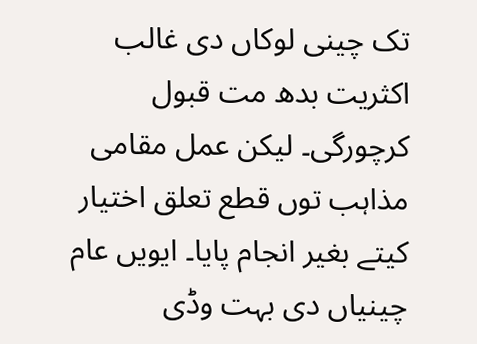تک چینی لوکاں دی غالب اکثریت بدھ مت قبول کرچورگی۔ لیکن عمل مقامی مذاہب توں قطع تعلق اختیار کیتے بغیر انجام پایا۔ ایويں عام چینیاں دی بہت وڈی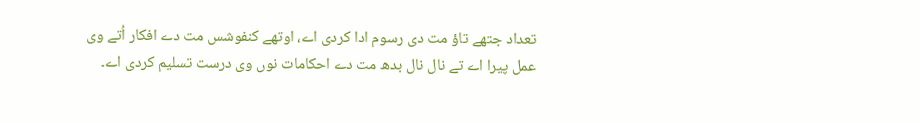تعداد جتھے تاؤ مت دی رسوم ادا کردی اے، اوتھے کنفوشس مت دے افکار اُتے وی عمل پیرا اے تے نال نال بدھ مت دے احکامات نوں وی درست تسلیم کردی اے۔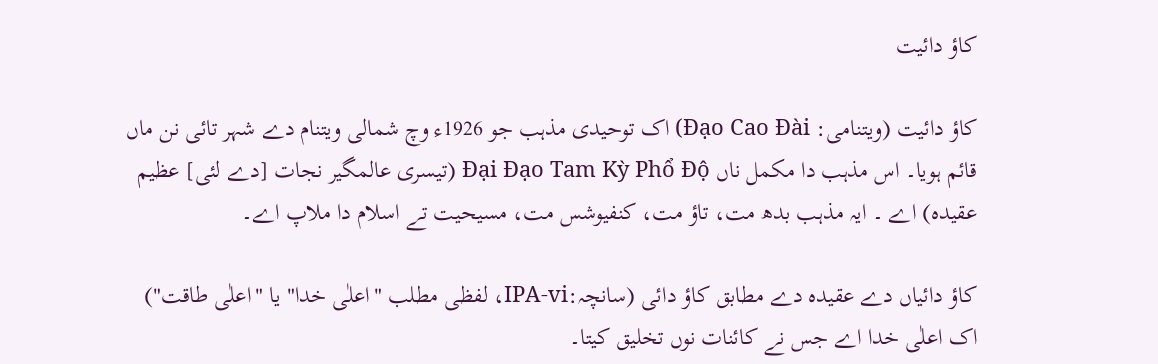کاؤ دائیت

کاؤ دائیت (ویتنامی: Đạo Cao Đài) اک توحیدی مذہب جو 1926ء وچ شمالی ویتنام دے شہر تائی نن ماں قائم ہويا۔ اس مذہب دا مکمل ناں Đại Đạo Tam Kỳ Phổ Độ (تیسری عالمگیر نجات [دے لئی] عظیم عقیدہ) اے ۔ ایہ مذہب بدھ مت، تاؤ مت، کنفیوشس مت، مسیحیت تے اسلام دا ملاپ اے۔

کاؤ دائیاں دے عقیدہ دے مطابق کاؤ دائی (سانچہ:IPA-vi، لفظی مطلب "اعلٰی خدا" یا "اعلٰی طاقت") اک اعلٰی خدا اے جس نے کائنات نوں تخلیق کیتا۔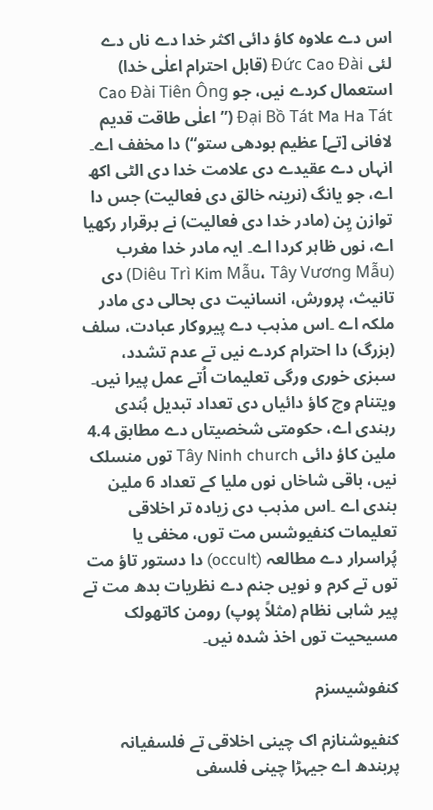اس دے علاوہ کاؤ دائی اکثر خدا دے ناں دے لئی Đức Cao Đài (قابل احترام اعلٰی خدا) استعمال کردے نيں، جو Cao Đài Tiên Ông Đại Bồ Tát Ma Ha Tát (”اعلٰی طاقت قدیم لافانی [تے] عظیم بودھی ستو“) دا مخفف اے۔ انہاں دے عقیدے دی علامت خدا دی الٹی اکھ اے، جو یانگ (نرینہ خالق دی فعالیت) جس دا توازن یِن (مادر خدا دی فعالیت) نے برقرار رکھیا اے، نوں ظاہر کردا اے۔ ایہ مادر خدا مغرب (Diêu Trì Kim Mẫu، Tây Vương Mẫu) دی تانیث، پرورش، انسانیت دی بحالی دی مادر ملکہ اے ۔اس مذہب دے پیروکار عبادت، سلف (بزرگ) دا احترام کردے نيں تے عدم تشدد، سبزی خوری ورگی تعلیمات اُتے عمل پیرا نيں۔ ویتنام وچ کاؤ دائیاں دی تعداد تبدیل ہُندی رہندی اے، حکومتی شخصیتاں دے مطابق 4.4 ملین کاؤ دائی Tây Ninh church توں منسلک نيں، باقی شاخاں نوں ملیا کے تعداد 6 ملین بندی اے ۔اس مذہب دی زیادہ تر اخلاقی تعلیمات کنفیوشس مت توں، مخفی یا پُراسرار دے مطالعہ (occult) دا دستور تاؤ مت توں تے کرم و نويں جنم دے نظریات بدھ مت تے پیر شاہی نظام (مثلاً پوپ) رومن کاتھولک مسیحیت توں اخذ شدہ نيں۔

کنفوشیسزم

کنفیوشنازم اک چینی اخلاقی تے فلسفیانہ پربندھ اے جیہڑا چینی فلسفی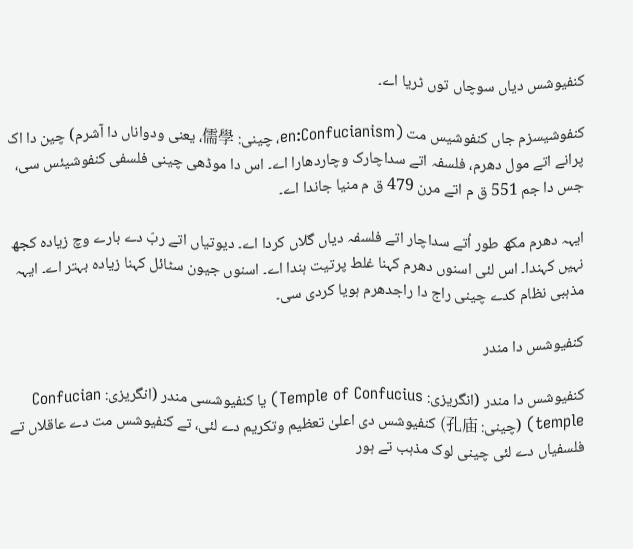کنفیوشس دیاں سوچاں توں ٹریا اے۔

کنفوشیسزم جاں کنفوشیس مت (en:Confucianism، چینی: 儒學، یعنی ودواناں دا آشرم) چین دا اک پرانے اتے مول دھرم، فلسفہ اتے سداچارک وچاردھارا اے۔ اس دا موڈھی چینی فلسفی کنفوشیئس سی، جس دا جم 551 ق م اتے مرن 479 ق م منیا جاندا اے۔

ایہہ دھرم مکھ طور اُتے سداچار اتے فلسفہ دیاں گلاں کردا اے۔ دیوتیاں اتے ربّ دے بارے وچ زیادہ کجھ نہیں کہندا۔ اس لئی اسنوں دھرم کہنا غلط پرتیت ہندا اے۔ اسنوں جیون سٹائل کہنا زیادہ بہتر اے۔ ایہہ مذہبی نظام کدے چینی راج دا راجدھرم ہویا کردی سی۔

کنفیوشس دا مندر

کنفیوشس دا مندر (انگریزی: Temple of Confucius) یا کنفیوشسی مندر (انگریزی: Confucian temple) (چینی: 孔庙) کنفیوشس دی اعلیٰ تعظیم وتکریم دے لئی، تے کنفیوشس مت دے عاقلاں تے فلسفیاں دے لئی چینی لوک مذہب تے ہور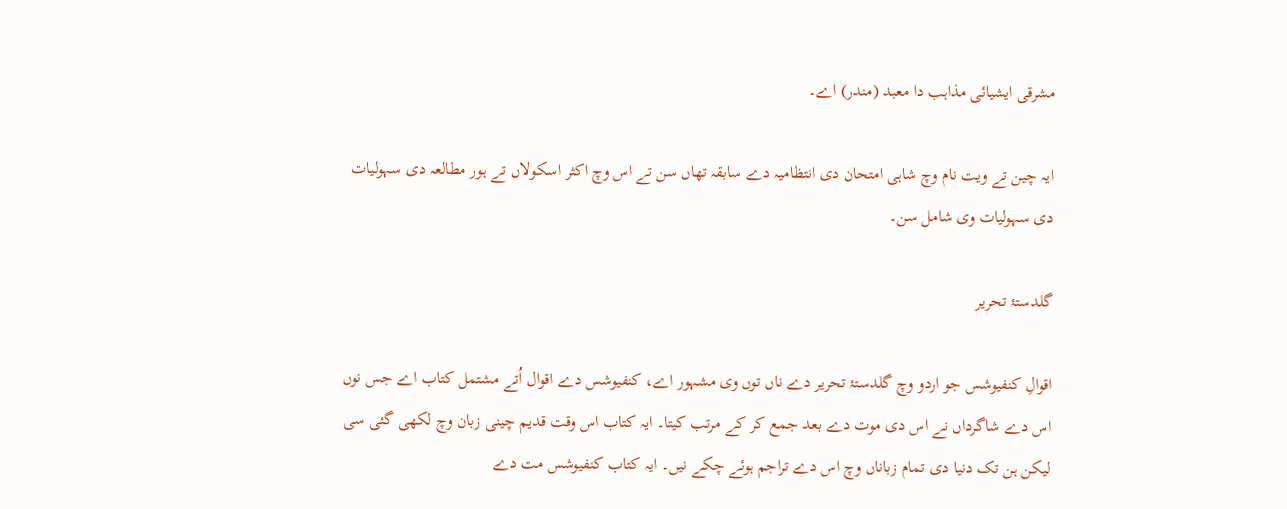مشرقی ایشیائی مذاہب دا معبد (مندر) اے۔

ایہ چین تے ويت نام وچ شاہی امتحان دی انتظامیہ دے سابقہ تھاں سن تے اس وچ اکثر اسکولاں تے ہور مطالعہ دی سہولیات دی سہولیات وی شامل سن۔

گلدستۂ تحریر

اقوالِ کنفیوشس جو اردو وچ گلدستۂ تحریر دے ناں توں وی مشہور اے، کنفیوشس دے اقوال اُتے مشتمل کتاب اے جس نوں اس دے شاگرداں نے اس دی موت دے بعد جمع کر کے مرتب کیتا۔ ایہ کتاب اس وقت قدیم چینی زبان وچ لکھی گئی سی لیکن ہن تک دنیا دی تمام زباناں وچ اس دے تراجم ہوئے چکے نيں۔ ایہ کتاب کنفیوشس مت دے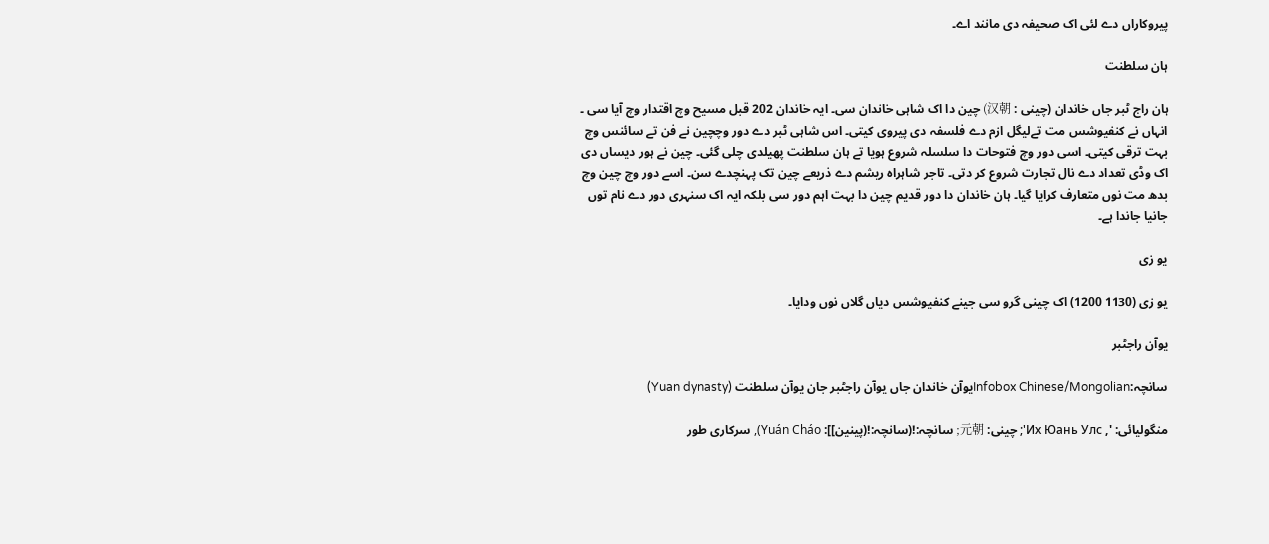پیروکاراں دے لئی اک صحیفہ دی مانند اے۔

ہان سلطنت

ہان راج ٹبر جاں خاندان (چینی : 汉朝) چین دا اک شاہی خاندان سی۔ ایہ خاندان 202 قبل مسیح وچ اقتدار وچ آیا سی ۔ انہاں نے کنفیوشس مت تےلیگل ازم دے فلسفہ دی پیروی کیتی۔ اس شاہی ٹبر دے دور وچچین نے فن تے سائنس وچ بہت ترقی کیتی۔ اسی دور وچ فتوحات دا سلسلہ شروع ہویا تے ہان سلطنت پھیلدی چلی گئی۔ چین نے ہور دیساں دی اک وڈی تعداد دے نال تجارت شروع کر دتی۔ تاجر شاہراہ ریشم دے ذریعے چین تک پہنچدے سن۔ اسے دور وچ چین وچ بدھ مت نوں متعارف کرایا گیا۔ ہان خاندان دا دور قدیم چین دا بہت اہم دور سی بلکہ ایہ اک سنہری دور دے نام توں جانیا جاندا ہے۔

یو زی

یو زی (1130 1200) اک چینی گرو سی جینے کنفیوشس دیاں گلاں نوں ودایا۔

یوآن راجٹبر

سانچہ:Infobox Chinese/Mongolianیوآن خاندان جاں یوآن راجٹبر جان یوآن سلطنت (Yuan dynasty)

منگولیائی: ', Их Юань Улс'; چینی: 元朝; سانچہ:!(سانچہ:!(پینین]]: Yuán Cháo), سرکاری طور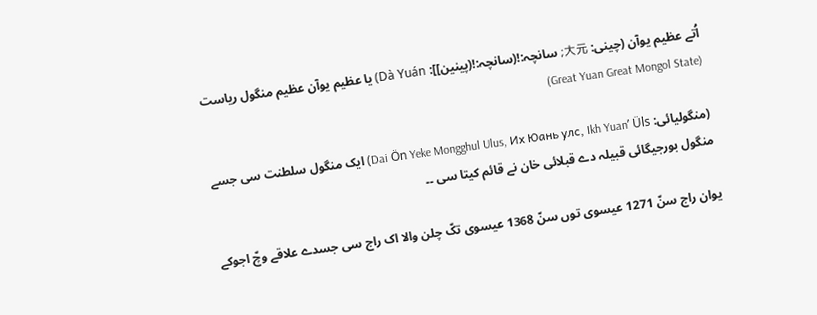اُتے عظیم یوآن (چینی: 大元; سانچہ:!(سانچہ:!(پینین]]: Dà Yuán) یا عظیم یوآن عظیم منگول ریاست (Great Yuan Great Mongol State)

(منگولیائی: Dai Ön Yeke Mongghul Ulus, Их Юань улс, Ikh Yuanʹ Üls) ایک منگول سلطنت سی جسے منگول بورجیگائی قبیلہ دے قبلائی خان نے قائم کیتا سی ۔۔

یوان راج سنّ 1271 عیسوی توں سنّ 1368 عیسوی تکّ چلن والا اک راج سی جسدے علاقے وچّ اجوکے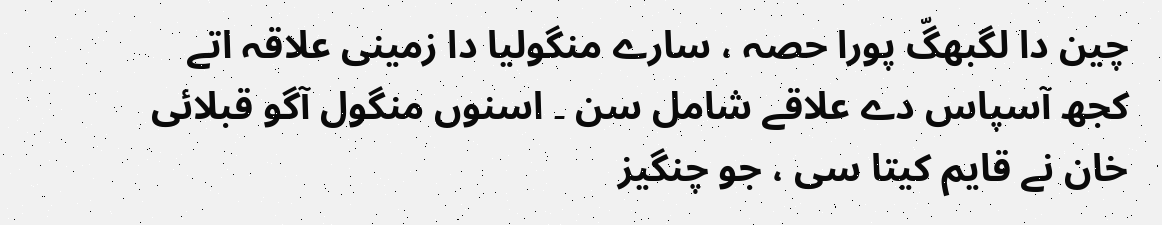چین دا لگبھگّ پورا حصہ ، سارے منگولیا دا زمینی علاقہ اتے کجھ آسپاس دے علاقے شامل سن ۔ اسنوں منگول آگو قبلائی خان نے قایم کیتا سی ، جو چنگیز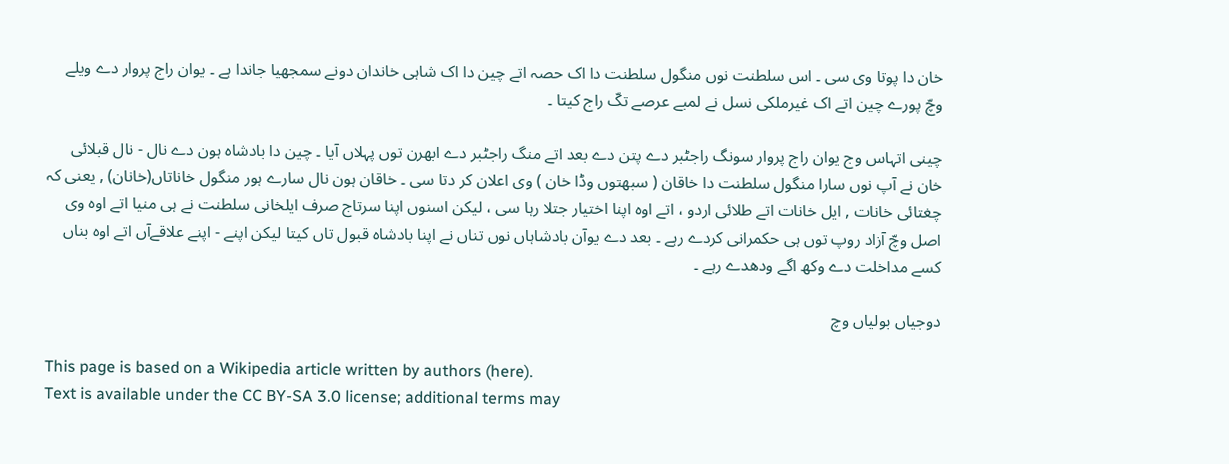خان دا پوتا وی سی ۔ اس سلطنت نوں منگول سلطنت دا اک حصہ اتے چین دا اک شاہی خاندان دونے سمجھیا جاندا ہے ۔ یوان راج پروار دے ویلے وچّ پورے چین اتے اک غیرملکی نسل نے لمبے عرصے تکّ راج کیتا ۔

چینی اتہاس وج یوان راج پروار سونگ راجٹبر دے پتن دے بعد اتے منگ راجٹبر دے ابھرن توں پہلاں آیا ۔ چین دا بادشاہ ہون دے نال - نال قبلائی خان نے آپ نوں سارا منگول سلطنت دا خاقان ( سبھتوں وڈا خان ) وی اعلان کر دتا سی ۔ خاقان ہون نال سارے ہور منگول خاناتاں(خانان) , یعنی کہ چغتائی خانات , ایل خانات اتے طلائی اردو ، اتے اوہ اپنا اختیار جتلا رہا سی ، لیکن اسنوں اپنا سرتاج صرف ایلخانی سلطنت نے ہی منیا اتے اوہ وی اصل وچّ آزاد روپ توں ہی حکمرانی کردے رہے ۔ بعد دے یوآن بادشاہاں نوں تناں نے اپنا بادشاہ قبول تاں کیتا لیکن اپنے - اپنے علاقےآں اتے اوہ بناں کسے مداخلت دے وکھ اگے ودھدے رہے ۔

دوجیاں بولیاں وچ

This page is based on a Wikipedia article written by authors (here).
Text is available under the CC BY-SA 3.0 license; additional terms may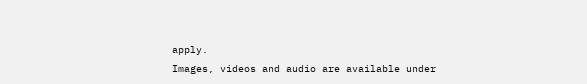apply.
Images, videos and audio are available under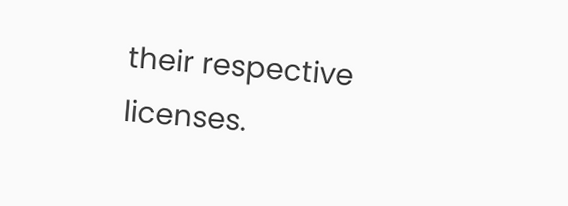their respective licenses.